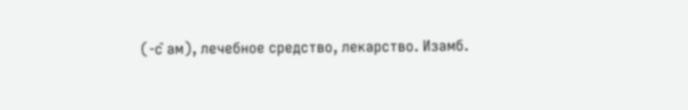(-с̚ ам), лечебное средство, лекарство. Изамб.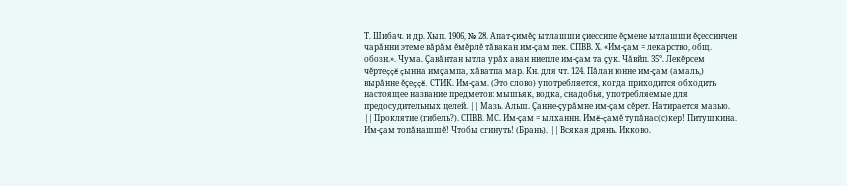Т. Шибач. и др. Хып. 1906, № 28. Апат-çимĕç ытлашши çиессипе ĕçмене ытлашши ĕçессинчен чарăнни этеме вăрăм ĕмĕрлĕ тăвакан им-çам пек. СПВВ. Х. «Им-çам = лекарство, общ. обозн.». Чума. Çавăнтан ытла урăх аван ниепле им-çам та çук. Чăвйп. 35°. Лекĕрсем чĕртеççĕ çынна имçампа, хăватпа мар. Кн. для чт. 124. Пăлан юнне им-çам (амаль,) вырăнне ĕçеççĕ. СТИК. Им-çам. (Это слово) употребляется, когда приходится обходить настоящее название предметов: мышьяк, водка, снадобья, употребляемые для предосудительных целей. || Мазь. Альш. Çанне-çурăмне им-çам сĕрет. Натирается мазью. || Проклятие (гибель?). СПВВ. МС. Им-çам = ылханнн. Имĕ-çамĕ тупăнас(с)кер! Питушкина. Им-çам топăнашшĕ! Чтобы сгинуть! (Брань). || Всякая дрянь. Икково.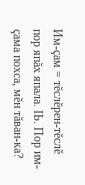Им-çам = тĕслĕрен-тĕслĕ пор япăх япала. IЬ. Пор им-çама похса, мĕн тăван-ка?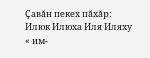Çавăн пекех пăхăр:
Илюк Илюха Иля Иляху « им-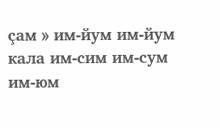çам » им-йум им-йум кала им-сим им-сум им-юм